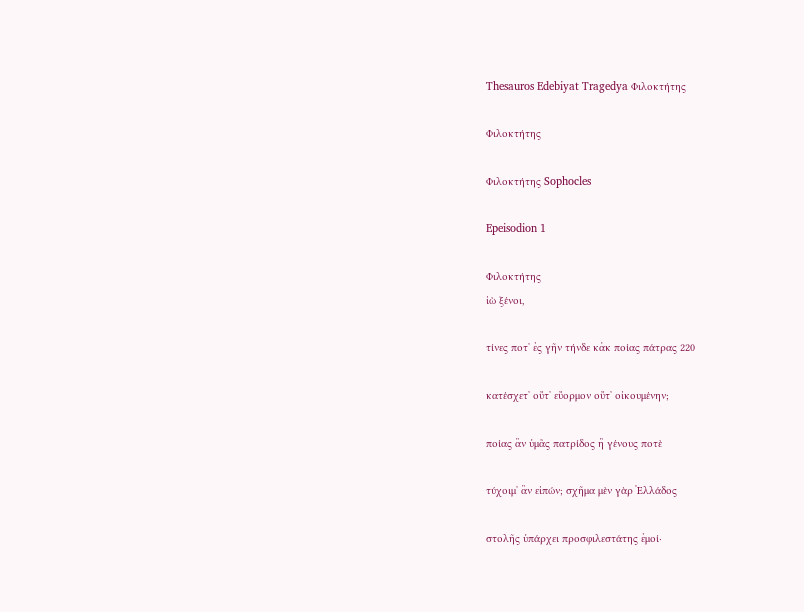Thesauros Edebiyat Tragedya Φιλοκτήτης

Φιλοκτήτης

Φιλοκτήτης Sophocles

Epeisodion 1

Φιλοκτήτης
ἰὼ ξένοι,

τίνες ποτʼ ἐς γῆν τήνδε κἀκ ποίας πάτρας 220

κατέσχετʼ οὔτʼ εὔορμον οὔτʼ οἰκουμένην;

ποίας ἂν ὑμᾶς πατρίδος ἢ γένους ποτὲ

τύχοιμʼ ἂν εἰπών; σχῆμα μὲν γὰρ Ἑλλάδος

στολῆς ὑπάρχει προσφιλεστάτης ἐμοί·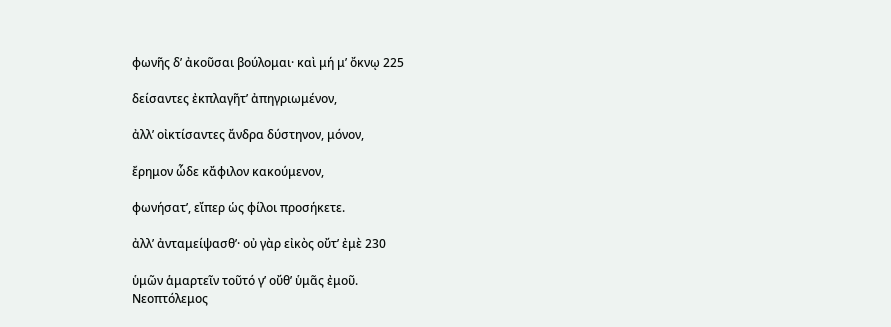φωνῆς δʼ ἀκοῦσαι βούλομαι· καὶ μή μʼ ὄκνῳ 225

δείσαντες ἐκπλαγῆτʼ ἀπηγριωμένον,

ἀλλʼ οἰκτίσαντες ἄνδρα δύστηνον, μόνον,

ἔρημον ὧδε κἄφιλον κακούμενον,

φωνήσατʼ, εἴπερ ὡς φίλοι προσήκετε.

ἀλλʼ ἀνταμείψασθʼ· οὐ γὰρ εἰκὸς οὔτʼ ἐμὲ 230

ὑμῶν ἁμαρτεῖν τοῦτό γʼ οὔθʼ ὑμᾶς ἐμοῦ.
Νεοπτόλεμος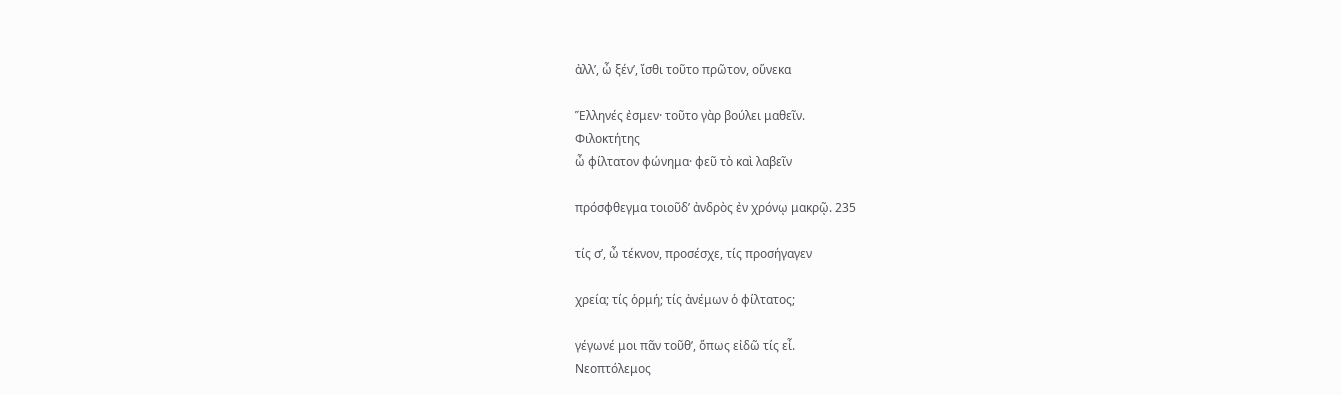ἀλλʼ, ὦ ξένʼ, ἴσθι τοῦτο πρῶτον, οὕνεκα

Ἕλληνές ἐσμεν· τοῦτο γὰρ βούλει μαθεῖν.
Φιλοκτήτης
ὦ φίλτατον φώνημα· φεῦ τὸ καὶ λαβεῖν

πρόσφθεγμα τοιοῦδʼ ἀνδρὸς ἐν χρόνῳ μακρῷ. 235

τίς σʼ, ὦ τέκνον, προσέσχε, τίς προσήγαγεν

χρεία; τίς ὁρμή; τίς ἀνέμων ὁ φίλτατος;

γέγωνέ μοι πᾶν τοῦθʼ, ὅπως εἰδῶ τίς εἶ.
Νεοπτόλεμος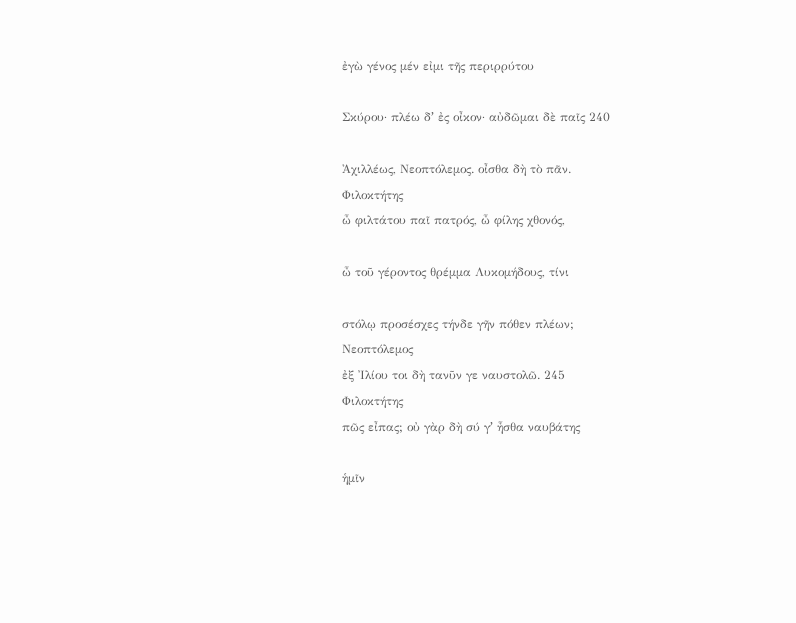ἐγὼ γένος μέν εἰμι τῆς περιρρύτου

Σκύρου· πλέω δʼ ἐς οἶκον· αὐδῶμαι δὲ παῖς 240

Ἀχιλλέως, Νεοπτόλεμος. οἶσθα δὴ τὸ πᾶν.
Φιλοκτήτης
ὦ φιλτάτου παῖ πατρός, ὦ φίλης χθονός,

ὦ τοῦ γέροντος θρέμμα Λυκομήδους, τίνι

στόλῳ προσέσχες τήνδε γῆν πόθεν πλέων;
Νεοπτόλεμος
ἐξ Ἰλίου τοι δὴ τανῦν γε ναυστολῶ. 245
Φιλοκτήτης
πῶς εἶπας; οὐ γὰρ δὴ σύ γʼ ἦσθα ναυβάτης

ἡμῖν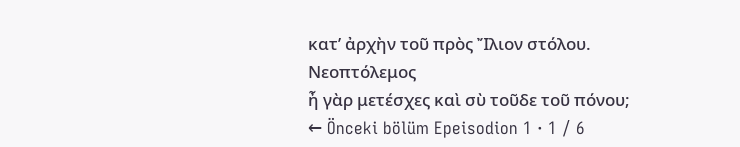κατʼ ἀρχὴν τοῦ πρὸς Ἴλιον στόλου.
Νεοπτόλεμος
ἦ γὰρ μετέσχες καὶ σὺ τοῦδε τοῦ πόνου;
← Önceki bölüm Epeisodion 1 · 1 / 6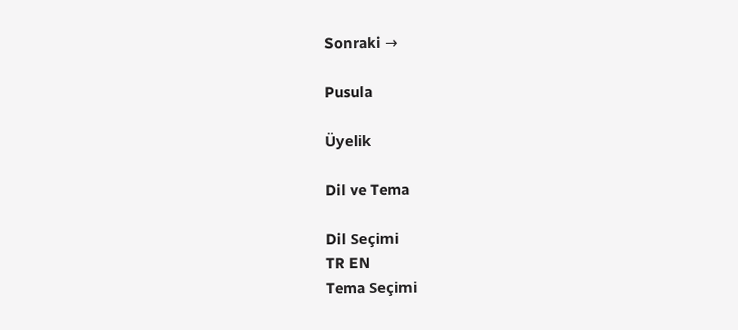Sonraki →

Pusula

Üyelik

Dil ve Tema

Dil Seçimi
TR EN
Tema Seçimi